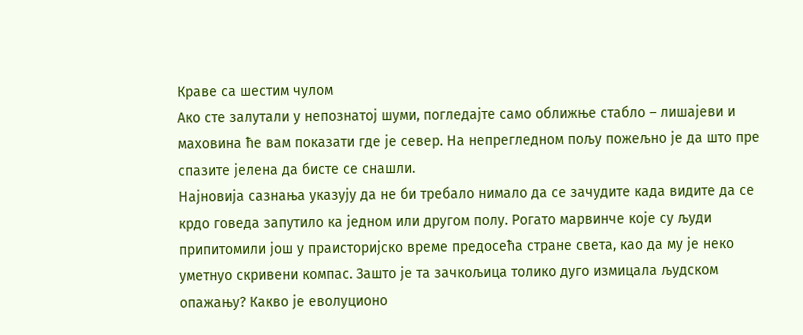Кравe са шестим чулом
Ако сте залутали у непознатој шуми, погледајте само оближње стабло – лишајеви и маховина ће вам показати где је север. На непрегледном пољу пожељно је да што пре спазите јелена да бисте се снашли.
Најновија сазнања указују да не би требало нимало да се зачудите када видите да се крдо говеда запутило ка једном или другом полу. Рогато марвинче које су људи припитомили још у праисторијско време предосећа стране света, као да му је неко уметнуо скривени компас. Зашто је та зачкољица толико дуго измицала људском опажању? Какво је еволуционо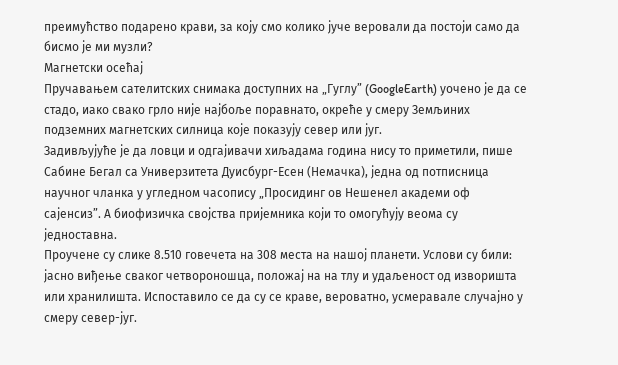преимућство подарено крави, за коју смо колико јуче веровали да постоји само да бисмо је ми музли?
Магнетски осећај
Пручавањем сателитских снимака доступних на „Гуглу” (GoogleEarth) уочено је да се стадо, иако свако грло није најбоље поравнато, окреће у смеру Земљиних подземних магнетских силница које показују север или југ.
Задивљујуће је да ловци и одгајивачи хиљадама година нису то приметили, пише Сабине Бегал са Универзитета Дуисбург-Есен (Немачка), једна од потписница научног чланка у угледном часопису „Просидинг ов Нешенел академи оф сајенсиз”. А биофизичка својства пријемника који то омогућују веома су једноставна.
Проучене су слике 8.510 говечета на 308 места на нашој планети. Услови су били: јасно виђење сваког четвороношца, положај на на тлу и удаљеност од изворишта или хранилишта. Испоставило се да су се краве, вероватно, усмеравале случајно у смеру север-југ.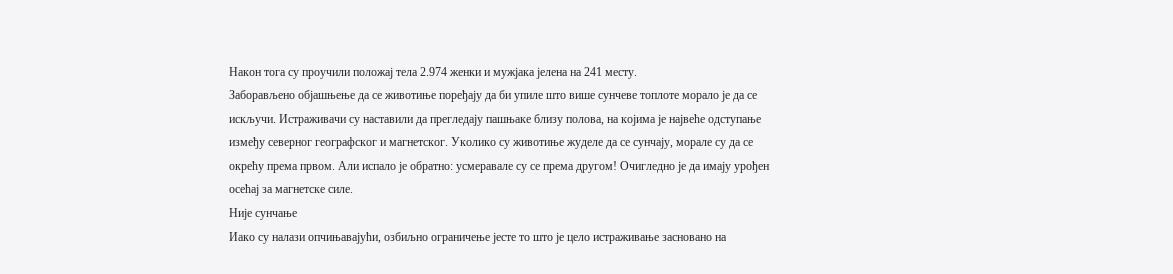Након тога су проучили положај тела 2.974 женки и мужјака јелена на 241 месту.
Заборављено објашњење да се животиње поређају да би упиле што више сунчеве топлоте морало је да се искључи. Истраживачи су наставили да прегледају пашњаке близу полова, на којима је највеће одступање између северног географског и магнетског. Уколико су животиње жуделе да се сунчају, морале су да се окрећу према првом. Али испало је обратно: усмеравале су се према другом! Очигледно је да имају урођен осећај за магнетске силе.
Није сунчање
Иако су налази опчињавајући, озбиљно ограничење јесте то што је цело истраживање засновано на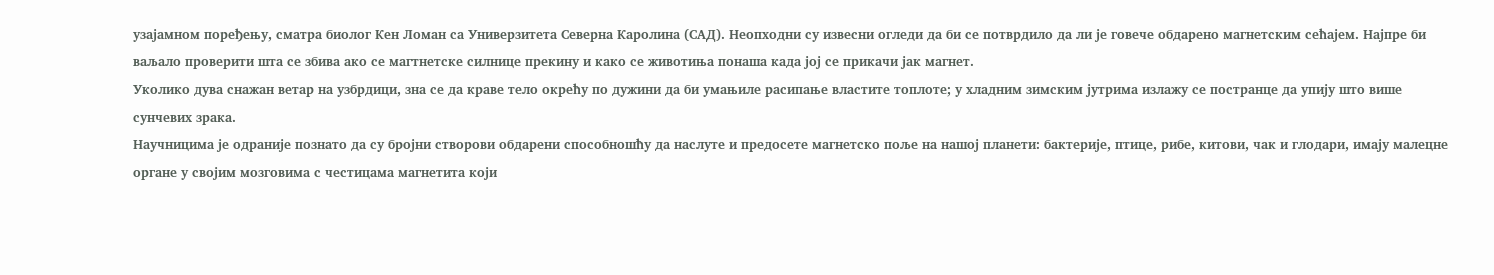узајамном поређењу, сматра биолог Кен Ломан са Универзитета Северна Каролина (САД). Неопходни су извесни огледи да би се потврдило да ли је говече обдарено магнетским сећајем. Најпре би ваљало проверити шта се збива ако се магтнетске силнице прекину и како се животиња понаша када јој се прикачи јак магнет.
Уколико дува снажан ветар на узбрдици, зна се да краве тело окрећу по дужини да би умањиле расипање властите топлоте; у хладним зимским јутрима излажу се постранце да упију што више сунчевих зрака.
Научницима је одраније познато да су бројни створови обдарени способношћу да наслуте и предосете магнетско поље на нашој планети: бактерије, птице, рибе, китови, чак и глодари, имају малецне органе у својим мозговима с честицама магнетита који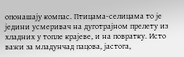опонашају компас. Птицама-селицама то је једини усмеривач на дуготрајном прелету из хладних у топле крајеве, и на повратку. Исто важи за младунчад пацова, јастога,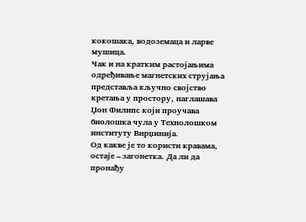кокошака, водоземаца и ларве мушица.
Чак и на кратким растојањима одређивање магнетских струјања представља кључно својство кретања у простору, наглашава Џон Филипс који проучава биолошка чула у Технолошком институту Вирџинија.
Од какве је то користи кравама, остаје – загонетка. Да ли да пронађу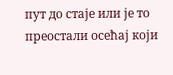пут до стаје или је то преостали осећај који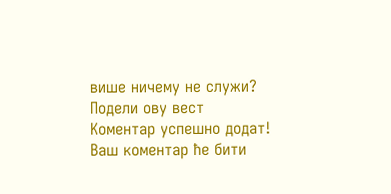више ничему не служи?
Подели ову вест
Комeнтар успeшно додат!
Ваш комeнтар ћe бити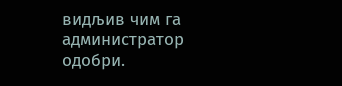видљив чим га администратор одобри.